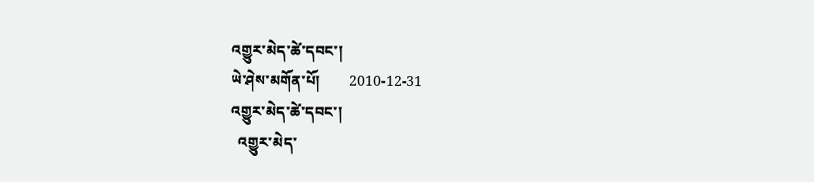འགྱུར་མེད་ཚེ་དབང་།
ཡེ་ཤེས་མགོན་པོ།        2010-12-31
འགྱུར་མེད་ཚེ་དབང་།
  འགྱུར་མེད་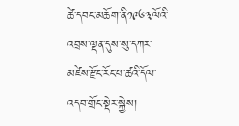ཚེ་དབང་མཆོག་ནི༡༩༦༣ལོའི་འབྲས་ལྡན་དུས་སུ་དཀར་མཛེས་རྫོང་རོང་པ་ཚའི་དོལ་འདབ་གྲོང་སྡེར་སྐྱེས།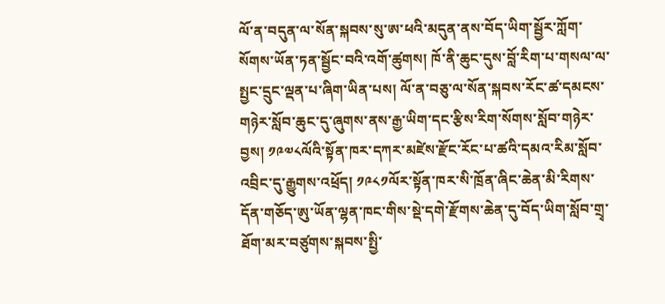ལོ་ན་བདུན་ལ་སོན་སྐབས་སུ་ཨ་ཕའི་མདུན་ནས་བོད་ཡིག་སྦྱོར་ཀློག་སོགས་ཡོན་ཏན་སྦྱོང་བའི་འགོ་ཚུགས། ཁོ་ནི་ཆུང་དུས་བློ་རིག་པ་གསལ་ལ་སྤྱང་དྲུང་ལྡན་པ་ཞིག་ཡིན་པས། ལོ་ན་བཅུ་ལ་སོན་སྐབས་རོང་ཚ་དམངས་གཉེར་སློབ་ཆུང་དུ་ཞུགས་ནས་རྒྱ་ཡིག་དང་རྩིས་རིག་སོགས་སློབ་གཉེར་བྱས། ༡༩༧༨ལོའི་སྟོན་ཁར་དཀར་མཛེས་རྫོང་རོང་པ་ཚའི་དམའ་རིམ་སློབ་འབྲིང་དུ་རྒྱུགས་འཕྲོད། ༡༩༨༡ལོར་སྟོན་ཁར་སི་ཁྲོན་ཞིང་ཆེན་མི་རིགས་དོན་གཅོད་ཨུ་ཡོན་ལྷན་ཁང་གིས་སྡེ་དགེ་རྫོགས་ཆེན་དུ་བོད་ཡིག་སློབ་གྲྭ་ཐོག་མར་བཙུགས་སྐབས་སྤྱི་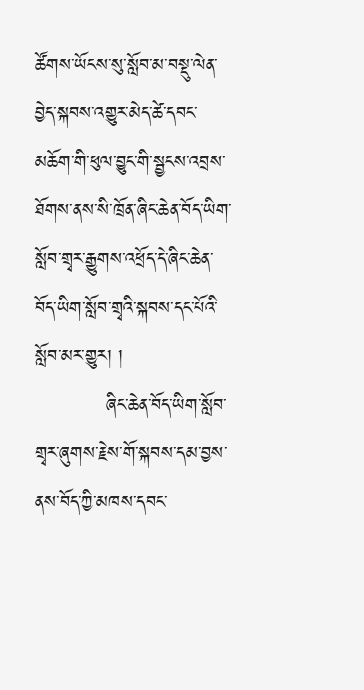ཚོགས་ཡོངས་སུ་སློབ་མ་བསྡུ་ལེན་བྱེད་སྐབས་འགྱུར་མེད་ཚེ་དབང་མཆོག་གི་ཕུལ་བྱུང་གི་སྦྱངས་འབྲས་ཐོགས་ནས་སི་ཁྲོན་ཞིང་ཆེན་བོད་ཡིག་སློབ་གྲྭར་རྒྱུགས་འཕྲོད་དེ་ཞིང་ཆེན་བོད་ཡིག་སློབ་གྲྭའི་སྐབས་དང་པོའི་སློབ་མར་གྱུར། །
           ཞིང་ཆེན་བོད་ཡིག་སློབ་གྲྭར་ཞུགས་རྗེས་གོ་སྐབས་དམ་བྱས་ནས་བོད་ཀྱི་མཁས་དབང་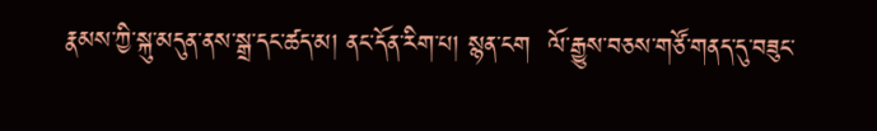རྣམས་ཀྱི་སྐུ་མདུན་ནས་སྒྲ་དང་ཚད་མ། ནང་དོན་རིག་པ། སྙན་ངག  ལོ་རྒྱུས་བཅས་གཙོ་གནད་དུ་བཟུང་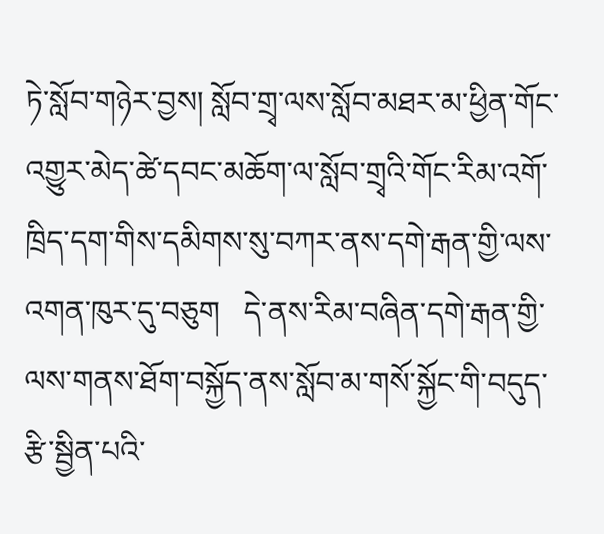ཏེ་སློབ་གཉེར་བྱས། སློབ་གྲྭ་ལས་སློབ་མཐར་མ་ཕྱིན་གོང་འགྱུར་མེད་ཚེ་དབང་མཆོག་ལ་སློབ་གྲྭའི་གོང་རིམ་འགོ་ཁྲིད་དག་གིས་དམིགས་སུ་བཀར་ནས་དགེ་རྒན་གྱི་ལས་འགན་ཁུར་དུ་བཅུག   དེ་ནས་རིམ་བཞིན་དགེ་རྒན་གྱི་ལས་གནས་ཐོག་བསྐྱོད་ནས་སློབ་མ་གསོ་སྐྱོང་གི་བདུད་རྩི་སྦྱིན་པའི་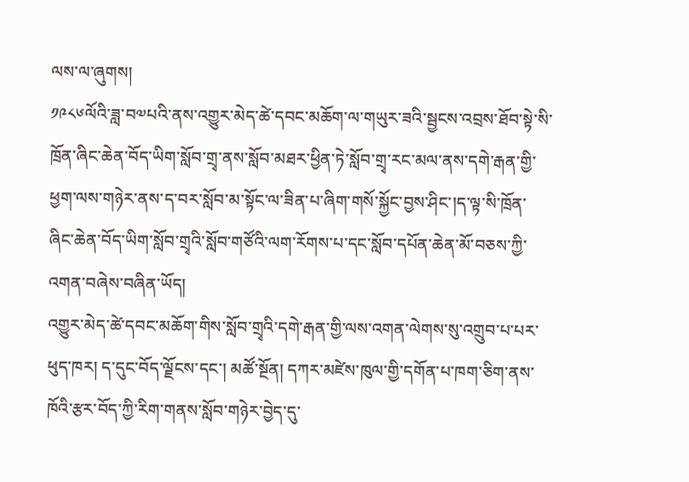ལས་ལ་ཞུགས།
༡༩༨༦ལོའི་ཟླ་བ༧པའི་ནས་འགྱུར་མེད་ཚེ་དབང་མཆོག་ལ་གཡུར་ཟའི་སྦྱངས་འབྲས་ཐོབ་སྟེ་སི་ཁྲོན་ཞིང་ཆེན་བོད་ཡིག་སློབ་གྲྭ་ནས་སློབ་མཐར་ཕྱིན་ཏེ་སློབ་གྲྭ་རང་མལ་ནས་དགེ་རྒན་གྱི་ཕྱག་ལས་གཉེར་ནས་ད་བར་སློབ་མ་སྟོང་ལ་ཟིན་པ་ཞིག་གསོ་སྐྱོང་བྱས་ཤིང་།ད་ལྟ་སི་ཁྲོན་ཞིང་ཆེན་བོད་ཡིག་སློབ་གྲྭའི་སློབ་གཙོའི་ལག་རོགས་པ་དང་སློབ་དཔོན་ཆེན་མོ་བཅས་ཀྱི་འགན་བཞེས་བཞིན་ཡོད།
འགྱུར་མེད་ཚེ་དབང་མཆོག་གིས་སློབ་གྲྭའི་དགེ་རྒན་གྱི་ལས་འགན་ལེགས་སུ་འགྲུབ་པ་པར་ཕུད་ཁར། ད་དུང་བོད་ལྗོངས་དང་། མཚོ་སྔོན། དཀར་མཛེས་ཁུལ་གྱི་དགོན་པ་ཁག་ཅིག་ནས་ཁོའི་རྩར་བོད་ཀྱི་རིག་གནས་སློབ་གཉེར་བྱེད་དུ་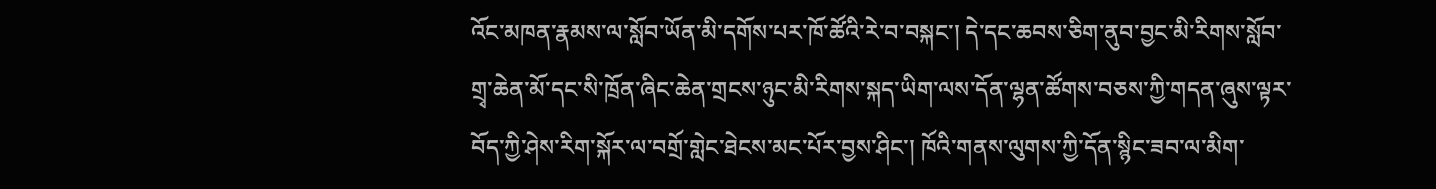འོང་མཁན་རྣམས་ལ་སློབ་ཡོན་མི་དགོས་པར་ཁོ་ཚོའི་རེ་བ་བསྐང་། དེ་དང་ཆབས་ཅིག་ནུབ་བྱང་མི་རིགས་སློབ་གྲྭ་ཆེན་མོ་དང་སི་ཁྲོན་ཞིང་ཆེན་གྲངས་ཉུང་མི་རིགས་སྐད་ཡིག་ལས་དོན་ལྷན་ཚོགས་བཅས་ཀྱི་གདན་ཞུས་ལྟར་བོད་ཀྱི་ཤེས་རིག་སྐོར་ལ་བགྲོ་གླེང་ཐེངས་མང་པོར་བྱས་ཤིང་། ཁོའི་གནས་ལུགས་ཀྱི་དོན་སྙིང་ཟབ་ལ་མིག་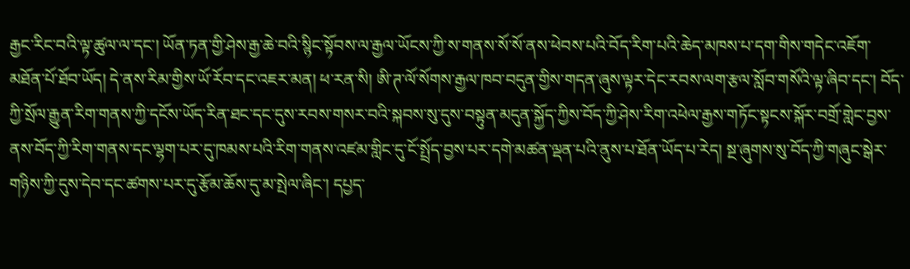རྒྱང་རིང་བའི་ལྟ་ཚུལ་ལ་དང་། ཡོན་ཏན་གྱི་ཤེས་རྒྱ་ཆེ་བའི་སྙིང་སྟོབས་ལ་རྒྱལ་ཡོངས་ཀྱི་ས་གནས་སོ་སོ་ནས་ཕེབས་པའི་བོད་རིག་པའི་ཆེད་མཁས་པ་དག་གིས་གདེང་འཇོག་མཐོན་པོ་ཐོབ་ཡོད། དེ་ནས་རིམ་གྱིས་ཡོ་རོབ་དང་འཇར་མན། ཕ་རན་སི། ཨི་ཊ་ལོ་སོགས་རྒྱལ་ཁབ་བདུན་གྱིས་གདན་ཞུས་ལྟར་དེང་རབས་ལག་རྩལ་སློབ་གསོའི་ལྟ་ཞིབ་དང་། བོད་ཀྱི་སྲོལ་རྒྱུན་རིག་གནས་ཀྱི་དངོས་ཡོད་རིན་ཐང་དང་དུས་རབས་གསར་བའི་སྐབས་སུ་དུས་བསྟུན་མདུན་སྐྱོད་ཀྱིས་བོད་ཀྱི་ཤེས་རིག་འཕེལ་རྒྱས་གཏོང་སྟངས་སྐོར་བགྲོ་གླེང་བྱས་ནས་བོད་ཀྱི་རིག་གནས་དང་ལྷག་པར་དུ་ཁམས་པའི་རིག་གནས་འཛམ་གླིང་དུ་ངོ་སྤྲོད་བྱས་པར་དགེ་མཚན་ལྡན་པའི་ནུས་པ་ཐོན་ཡོད་པ་རེད། སྔ་ཞུགས་སུ་བོད་ཀྱི་གཞུང་སྒེར་གཉིས་ཀྱི་དུས་དེབ་དང་ཚགས་པར་དུ་རྩོམ་ཆོས་དུ་མ་སྤེལ་ཞིང་། དཔྱད་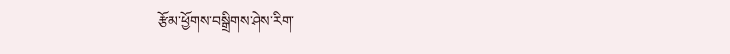རྩོམ་ཕྱོགས་བསྒྲིགས་ཤེས་རིག་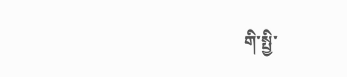གི་སྤྱི་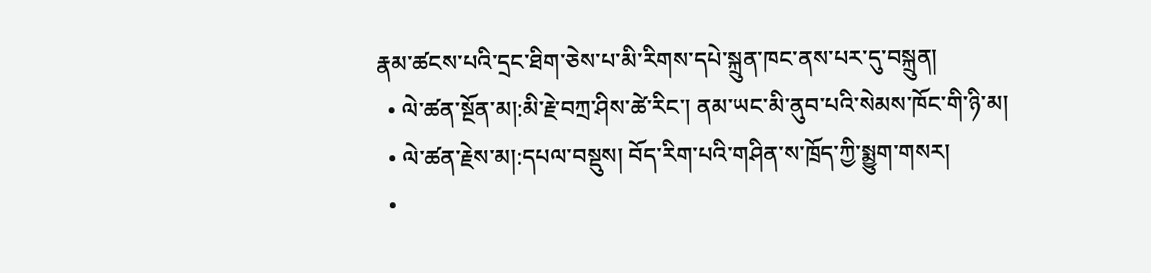རྣམ་ཚངས་པའི་དྲང་ཐིག་ཅེས་པ་མི་རིགས་དཔེ་སྐྲུན་ཁང་ནས་པར་དུ་བསྐྲུན།
  • ལེ་ཚན་སྔོན་མ།:མི་རྗེ་བཀྲ་ཤིས་ཚེ་རིང་། ནམ་ཡང་མི་ནུབ་པའི་སེམས་ཁོང་གི་ཉི་མ།
  • ལེ་ཚན་རྗེས་མ།:དཔལ་བསྡུས། བོད་རིག་པའི་གཤིན་ས་ཁྲོད་ཀྱི་སྨྱུག་གསར།
  •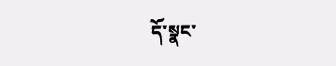དོ་སྣང་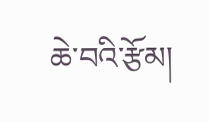ཆེ་བའི་རྩོམ།